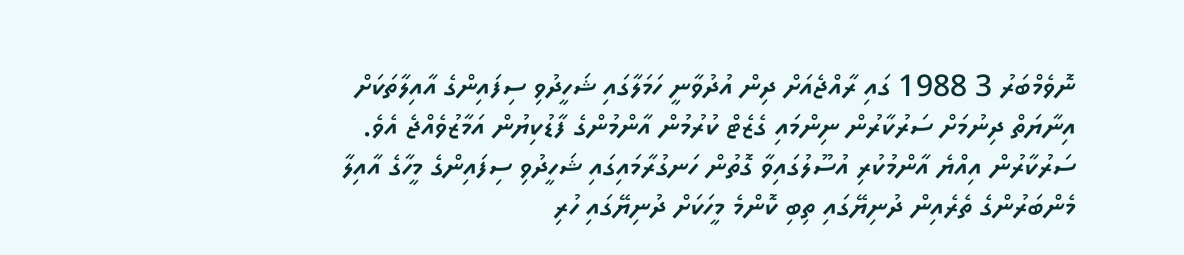ނޮވެމްބަރު 3 1988 ގައި ރާއްޖެއަށް ދިން އުދުވާނީ ހަމަލާގައި ޝަހީދުވި ސިފައިންގެ އާއިލާތަކަށް އިނާޔަތް ދިނުމަށް ސަރުކާރުން ނިންމައި ގެޒެޓް ކުރުމުން އާންމުންގެ ފާޑުކިޔުން އަމާޒުވެއްޖެ އެވެ.
ސަރުކާރުން އިއްޔެ އާންމުކުރި އުސޫލުގައިވާ ގޮތުން ހަނގުރާމައިގައި ޝަހީދުވި ސިފައިންގެ މީހާގެ އާއިލާ މެންބަރުންގެ ތެރެއިން ދުނިޔޭގައި ތިބި ކޮންމެ މީހަކަށް ދުނިޔޭގައި ހުރި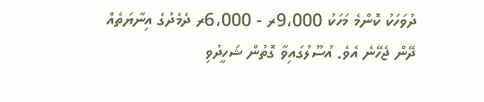ދުވަހަކު ކޮންމެ މަހަކު 9،000ރ - 6،000ރ ދެމެދުގެ އިނާޔަތެއް ދޭން ޖެހޭނެ އެވެ. އުސޫލުގައިވާ ގޮތުން ޝަހީދުވި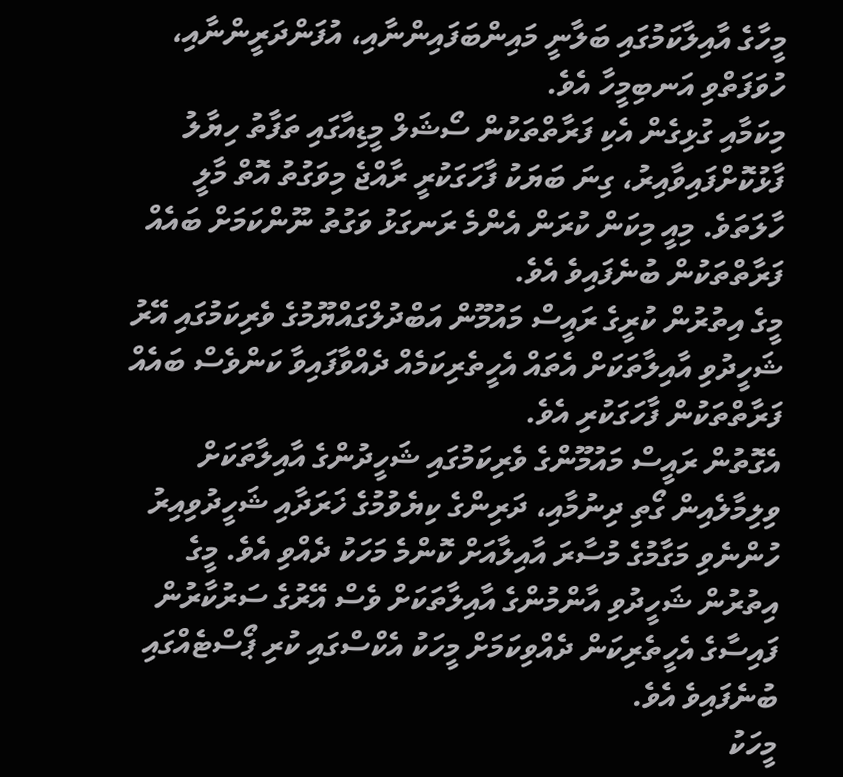މީހާގެ އާއިލާކަމުގައި ބަލާނީ މައިންބަފައިންނާއި، އުފަންދަރީންނާއި، ހުވަފަތްވި އަނބިމީހާ އެވެ.
މިކަމާއި ގުޅިގެން އެކި ފަރާތްތަކުން ސޯޝަލް މީޑިއާގައި ތަފާތު ހިޔާލު ފާޅުކޮށްފައިވާއިރު، ގިނަ ބަޔަކު ފާހަގަކުރީ ރާއްޖެ މިވަގުތު އޮތް މާލީ ހާލަތަވެ. މިއީ މިކަން ކުރަން އެންމެ ރަނގަޅު ވަގުތު ނޫންކަމަށް ބައެއް ފަރާތްތަކުން ބުނެފައިވެ އެވެ.
މީގެ އިތުރުން ކުރީގެ ރައީސް މައުމޫން އަބްދުލްގައްޔޫމުގެ ވެރިކަމުގައި އޭރު ޝަހީދުވި އާއިލާތަކަށް އެތައް އެހީތެރިކަމެއް ދެއްވާފައިވާ ކަންވެސް ބައެއް ފަރާތްތަކުން ފާހަގަކުރި އެވެ.
އެގޮތުން ރައީސް މައުމޫންގެ ވެރިކަމުގައި ޝަހީދުންގެ އާއިލާތަކަށް ވިލިމާލެއިން ގޯތި ދިނުމާއި، ދަރިންގެ ކިޔެވުމުގެ ޚަރަދާއި ޝަހީދުވިއިރު ހުންނެވި މަގާމުގެ މުސާރަ އާއިލާއަށް ކޮންމެ މަހަކު ދެއްވި އެވެ. މީގެ އިތުރުން ޝަހީދުވި އާންމުންގެ އާއިލާތަކަށް ވެސް އޭރުގެ ސަރުކާރުން ފައިސާގެ އެހީތެރިކަން ދެއްވިކަމަށް މީހަކު އެކްސްގައި ކުރި ޕޯސްޓެއްގައި ބުނެފައިވެ އެވެ.
މީހަކު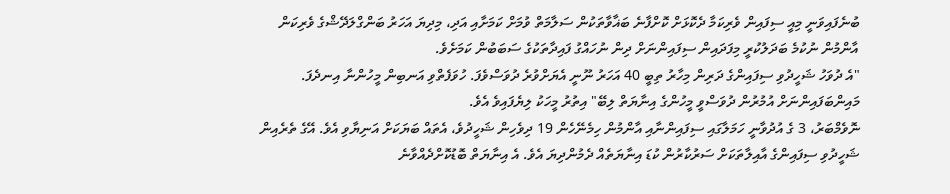ބުނެފައިވަނީ މިއީ ސިފައިން ވެރިކަމާ ދެކޮޅަށް ކޮށްފާނެ ބަޣާވާތަކުން ސަލާމަތް ވުމަށް ކަމަށާއި އަދި، މިދިޔަ އަހަރު ބަންގްލަދޭޝްގެ ވެރިކަން އާންމުން ނުކުމެ ބަދަލުކުރީ މިފަދައިން ސިފައިންނަށް ދިން ނުހައްގު ފައިދާތަކުގެ ސަބަބުން ކަމަށެވެ.
"އެ ދުވަހު ޝަހީދުވި ސިފައިންގެ ދަރިން މިހާރު ތިބީ 40 އަހަރު ނޫނީ އެޔަށްވުރެ ދުވަސްވެފަ. ހުވަފެތްވި އަނބިން މީހުންނާ އިނދެފަ. މައިންބަފައިންނަށް އުމުރުން ދުވަސްވީ މީހުންގެ އިނާޔަތް ލިބޭ" އިތުރު މީހަކު ލިޔެފައިވެ އެވެ.
ނޮވެމްބަރު، 3 ގެ އުދުވާނީ ހަމަލާގައި ސިފައިންނާއި އާންމުން ހިމެނޭހެން 19 ދިވެހިން ޝަހީދުވެ، އެތައް ބަޔަކަށް އަނިޔާވި އެވެ. އޭގެ ތެރެއިން ޝަހީދުވި ސިފައިންގެ އާއިލާތަކަށް ސަރުކާރުން ކުޑަ އިނާޔަތެއް ދެމުންދިޔަ އެވެ. އެ އިނާޔަތް ބޮޑުކޮށްދެއްވާނެ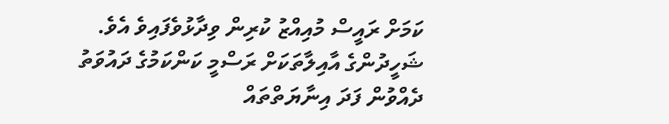ކަމަށް ރައީސް މުއިއްޒު ކުރިން ވިދާޅުވެފައިވެ އެވެ.
ޝަހީދުންގެ އާއިލާތަކަށް ރަސްމީ ކަންކަމުގެ ދައުވަތު ދެއްވުން ފަދަ އިނާޔަތްތައް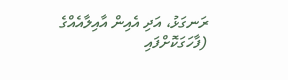ރަނގަޅު، އަދި އެއިން އާއިލާއެއްގެ (ފާހަގަކޮށްފައި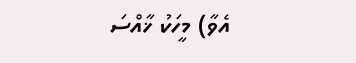އެވާ) މީހަކު ޚާއްސަ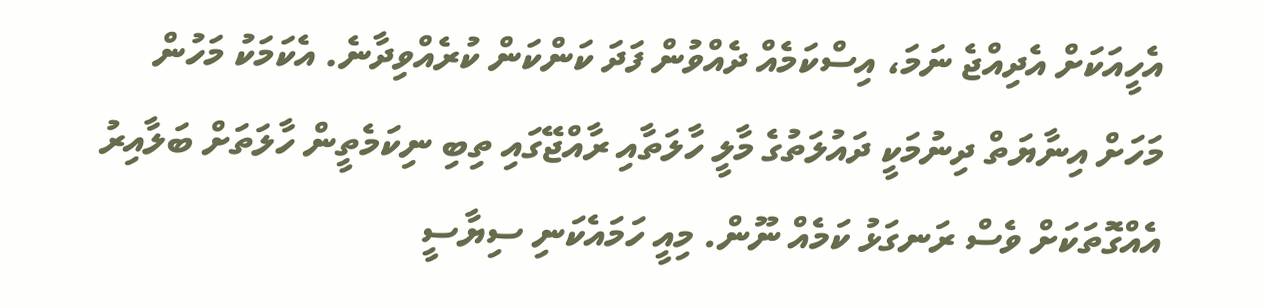އެހީއަކަށް އެދިއްޖެ ނަމަ، އިސްކަމެއް ދެއްވުން ފަދަ ކަންކަން ކުރެއްވިދާނެ. އެކަމަކު މަހުން މަހަށް އިނާޔަތް ދިނުމަކީ ދައުލަތުގެ މާލީ ހާލަތާއި ރާއްޖޭގައި ތިބި ނިކަމެތީން ހާލަތަށް ބަލާއިރު އެއްގޮތަކަށް ވެސް ރަނގަޅު ކަމެއް ނޫން. މިއީ ހަމައެކަނި ސިޔާސީ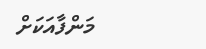މަންފާއަކަށް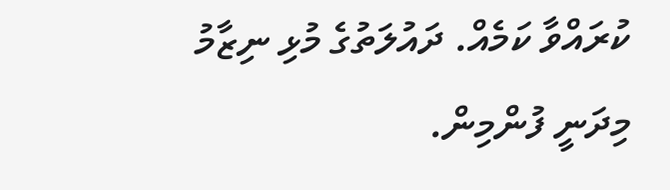ކުރައްވާ ކަމެއް. ދައުލަތުގެ މުޅި ނިޒާމު މިދަނީ ފުންމިން.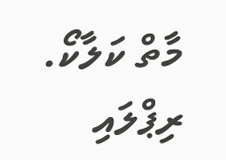މާތް ކަލާކޯ.
ރިޕްލައި